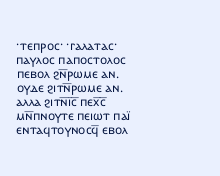·ⲧⲉⲡⲣⲟⲥ· ·ⲅⲁⲗⲁⲧⲁⲥ· ⲡⲁⲩⲗⲟⲥ ⲡⲁⲡⲟⲥⲧⲟⲗⲟⲥ ⲡⲉⲃⲟⲗ ϩⲛ̅ⲣⲱⲙⲉ ⲁⲛ. ⲟⲩⲇⲉ ϩⲓⲧⲛ̅ⲣⲱⲙⲉ ⲁⲛ. ⲁⲗⲗⲁ ϩⲓⲧⲛ̅ⲓ̅ⲥ̅ ⲡⲉⲭ̅ⲥ̅ ⲙⲛ̅ⲡⲛⲟⲩⲧⲉ ⲡⲉⲓⲱⲧ ⲡⲁⲓ̈ ⲉⲛⲧⲁϥⲧⲟⲩⲛⲟⲥϥ̅ ⲉⲃⲟⲗ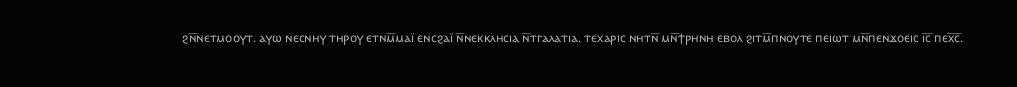ϩⲛ̅ⲛⲉⲧⲙⲟⲟⲩⲧ. ⲁⲩⲱ ⲛⲉⲥⲛⲏⲩ ⲧⲏⲣⲟⲩ ⲉⲧⲛⲙ̅ⲙⲁⲓ̈ ⲉⲛⲥϩⲁⲓ̈ ⲛ̅ⲛⲉⲕⲕⲗⲏⲥⲓⲁ ⲛ̅ⲧⲅⲁⲗⲁⲧⲓⲁ. ⲧⲉⲭⲁⲣⲓⲥ ⲛⲏⲧⲛ̅ ⲙⲛ̅ϯⲣⲏⲛⲏ ⲉⲃⲟⲗ ϩⲓⲧⲙ̅ⲡⲛⲟⲩⲧⲉ ⲡⲉⲓⲱⲧ ⲙⲛ̅ⲡⲉⲛϫⲟⲉⲓⲥ ⲓ̅ⲥ̅ ⲡⲉⲭ̅ⲥ̅.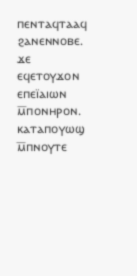ⲡⲉⲛⲧⲁϥⲧⲁⲁϥ ϩⲁⲛⲉⲛⲛⲟⲃⲉ. ϫⲉ ⲉϥⲉⲧⲟⲩϫⲟⲛ ⲉⲡⲉⲓ̈ⲁⲓⲱⲛ ⲙ̅ⲡⲟⲛⲏⲣⲟⲛ. ⲕⲁⲧⲁⲡⲟⲩⲱϣ ⲙ̅ⲡⲛⲟⲩⲧⲉ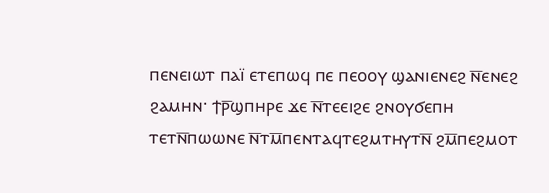ⲡⲉⲛⲉⲓⲱⲧ ⲡⲁⲓ̈ ⲉⲧⲉⲡⲱϥ ⲡⲉ ⲡⲉⲟⲟⲩ ϣⲁⲛⲓⲉⲛⲉϩ ⲛ̅ⲉⲛⲉϩ ϩⲁⲙⲏⲛ· ϯⲣ̅ϣⲡⲏⲣⲉ ϫⲉ ⲛ̅ⲧⲉⲉⲓϩⲉ ϩⲛⲟⲩϭⲉⲡⲏ ⲧⲉⲧⲛ̅ⲡⲱⲱⲛⲉ ⲛ̅ⲧⲙ̅ⲡⲉⲛⲧⲁϥⲧⲉϩⲙⲧⲏⲩⲧⲛ̅ ϩⲙ̅ⲡⲉϩⲙⲟⲧ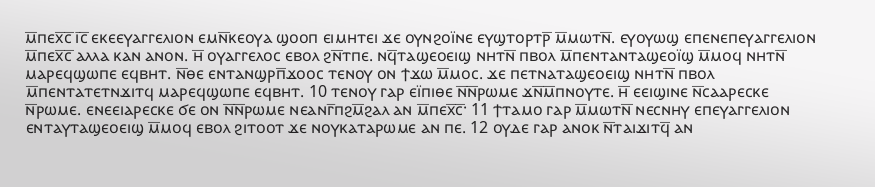ⲙ̅ⲡⲉⲭ̅ⲥ̅ ⲓ̅ⲥ̅ ⲉⲕⲉⲉⲩⲁⲅⲅⲉⲗⲓⲟⲛ ⲉⲙⲛ̅ⲕⲉⲟⲩⲁ ϣⲟⲟⲡ ⲉⲓⲙⲏⲧⲉⲓ ϫⲉ ⲟⲩⲛϩⲟⲓ̈ⲛⲉ ⲉⲩϣⲧⲟⲣⲧⲣ̅ ⲙ̅ⲙⲱⲧⲛ̅. ⲉⲩⲟⲩⲱϣ ⲉⲡⲉⲛⲉⲡⲉⲩⲁⲅⲅⲉⲗⲓⲟⲛ ⲙ̅ⲡⲉⲭ̅ⲥ̅ ⲁⲗⲗⲁ ⲕⲁⲛ ⲁⲛⲟⲛ. ⲏ̅ ⲟⲩⲁⲅⲅⲉⲗⲟⲥ ⲉⲃⲟⲗ ϩⲛ̅ⲧⲡⲉ. ⲛϥ̅ⲧⲁϣⲉⲟⲉⲓϣ ⲛⲏⲧⲛ̅ ⲡⲃⲟⲗ ⲙ̅ⲡⲉⲛⲧⲁⲛⲧⲁϣⲉⲟⲓ̈ϣ ⲙ̅ⲙⲟϥ ⲛⲏⲧⲛ̅ ⲙⲁⲣⲉϥϣⲱⲡⲉ ⲉϥⲃⲏⲧ. ⲛ̅ⲑⲉ ⲉⲛⲧⲁⲛϣⲣⲡ̅ϫⲟⲟⲥ ⲧⲉⲛⲟⲩ ⲟⲛ ϯϫⲱ ⲙ̅ⲙⲟⲥ. ϫⲉ ⲡⲉⲧⲛⲁⲧⲁϣⲉⲟⲉⲓϣ ⲛⲏⲧⲛ̅ ⲡⲃⲟⲗ ⲙ̅ⲡⲉⲛⲧⲁⲧⲉⲧⲛϫⲓⲧϥ ⲙⲁⲣⲉϥϣⲱⲡⲉ ⲉϥⲃⲏⲧ. 10 ⲧⲉⲛⲟⲩ ⲅⲁⲣ ⲉⲓ̈ⲡⲓⲑⲉ ⲛ̅ⲛ̅ⲣⲱⲙⲉ ϫⲛ̅ⲙ̅ⲡⲛⲟⲩⲧⲉ. ⲏ̅ ⲉⲉⲓϣⲓⲛⲉ ⲛ̅ⲥⲁⲁⲣⲉⲥⲕⲉ ⲛ̅ⲣⲱⲙⲉ. ⲉⲛⲉⲉⲓⲁⲣⲉⲥⲕⲉ ϭⲉ ⲟⲛ ⲛ̅ⲛ̅ⲣⲱⲙⲉ ⲛⲉⲁⲛⲅ̅ⲡϩⲙ̅ϩⲁⲗ ⲁⲛ ⲙ̅ⲡⲉⲭ̅ⲥ̅· 11 ϯⲧⲁⲙⲟ ⲅⲁⲣ ⲙ̅ⲙⲱⲧⲛ̅ ⲛⲉⲥⲛⲏⲩ ⲉⲡⲉⲩⲁⲅⲅⲉⲗⲓⲟⲛ ⲉⲛⲧⲁⲩⲧⲁϣⲉⲟⲉⲓϣ ⲙ̅ⲙⲟϥ ⲉⲃⲟⲗ ϩⲓⲧⲟⲟⲧ ϫⲉ ⲛⲟⲩⲕⲁⲧⲁⲣⲱⲙⲉ ⲁⲛ ⲡⲉ. 12 ⲟⲩⲇⲉ ⲅⲁⲣ ⲁⲛⲟⲕ ⲛ̅ⲧⲁⲓϫⲓⲧϥ̅ ⲁⲛ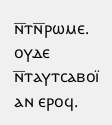ⲛ̅ⲧⲛ̅ⲣⲱⲙⲉ. ⲟⲩⲇⲉ ⲛ̅ⲧⲁⲩⲧⲥⲁⲃⲟⲓ̈ ⲁⲛ ⲉⲣⲟϥ.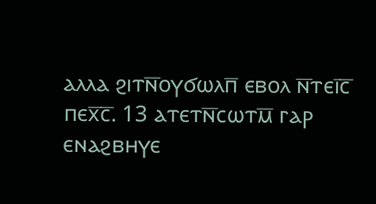ⲁⲗⲗⲁ ϩⲓⲧⲛ̅ⲟⲩϭⲱⲗⲡ̅ ⲉⲃⲟⲗ ⲛ̅ⲧⲉⲓ̅ⲥ̅ ⲡⲉⲭ̅ⲥ̅. 13 ⲁⲧⲉⲧⲛ̅ⲥⲱⲧⲙ̅ ⲅⲁⲣ ⲉⲛⲁϩⲃⲏⲩⲉ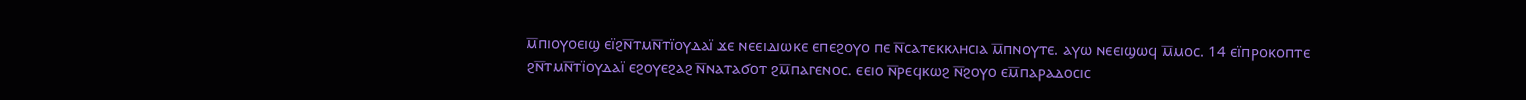ⲙ̅ⲡⲓⲟⲩⲟⲉⲓϣ ⲉⲓ̈ϩⲛ̅ⲧⲙⲛ̅ⲧⲓ̈ⲟⲩⲇⲁⲓ̈ ϫⲉ ⲛⲉⲉⲓⲇⲓⲱⲕⲉ ⲉⲡⲉϩⲟⲩⲟ ⲡⲉ ⲛ̅ⲥⲁⲧⲉⲕⲕⲗⲏⲥⲓⲁ ⲙ̅ⲡⲛⲟⲩⲧⲉ. ⲁⲩⲱ ⲛⲉⲉⲓϣⲱϥ ⲙ̅ⲙⲟⲥ. 14 ⲉⲓ̈ⲡⲣⲟⲕⲟⲡⲧⲉ ϩⲛ̅ⲧⲙⲛ̅ⲧⲓ̈ⲟⲩⲇⲁⲓ̈ ⲉϩⲟⲩⲉϩⲁϩ ⲛ̅ⲛⲁⲧⲁϭⲟⲧ ϩⲙ̅ⲡⲁⲅⲉⲛⲟⲥ. ⲉⲉⲓⲟ ⲛ̅ⲣⲉϥⲕⲱϩ ⲛ̅ϩⲟⲩⲟ ⲉⲙ̅ⲡⲁⲣⲁⲇⲟⲥⲓⲥ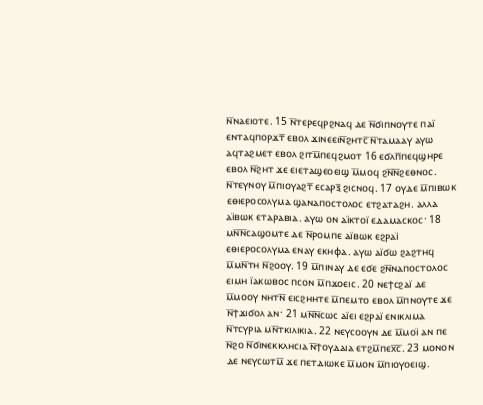ⲛ̅ⲛⲁⲉⲓⲟⲧⲉ. 15 ⲛ̅ⲧⲉⲣⲉϥⲣϩⲛⲁϥ ⲇⲉ ⲛ̅ϭⲓⲡⲛⲟⲩⲧⲉ ⲡⲁⲓ̈ ⲉⲛⲧⲁϥⲡⲟⲣϫⲧ̅ ⲉⲃⲟⲗ ϫⲓⲛⲉⲉⲓⲛ̅ϩⲏⲧⲥ̅ ⲛ̅ⲧⲁⲙⲁⲁⲩ ⲁⲩⲱ ⲁϥⲧⲁϩⲙⲉⲧ ⲉⲃⲟⲗ ϩⲓⲧⲙ̅ⲡⲉϥϩⲙⲟⲧ 16 ⲉϭⲗⲡ̅ⲡⲉϥϣⲏⲣⲉ ⲉⲃⲟⲗ ⲛ̅ϩⲏⲧ ϫⲉ ⲉⲓⲉⲧⲁϣⲉⲟⲉⲓϣ ⲙ̅ⲙⲟϥ ϩⲛ̅ⲛ̅ϩⲉⲑⲛⲟⲥ. ⲛ̅ⲧⲉⲩⲛⲟⲩ ⲙ̅ⲡⲓⲟⲩⲁϩⲧ̅ ⲉⲥⲁⲣⲝ̅ ϩⲓⲥⲛⲟϥ. 17 ⲟⲩⲇⲉ ⲙ̅ⲡⲓⲃⲱⲕ ⲉⲑⲓⲉⲣⲟⲥⲟⲗⲩⲙⲁ ϣⲁⲛⲁⲡⲟⲥⲧⲟⲗⲟⲥ ⲉⲧϩⲁⲧⲁϩⲏ. ⲁⲗⲗⲁ ⲁⲓ̈ⲃⲱⲕ ⲉⲧⲁⲣⲁⲃⲓⲁ. ⲁⲩⲱ ⲟⲛ ⲁⲓ̈ⲕⲧⲟⲓ̈ ⲉⲇⲁⲙⲁⲥⲕⲟⲥ· 18 ⲙⲛ̅ⲛ̅ⲥⲁϣⲟⲙⲧⲉ ⲇⲉ ⲛ̅ⲣⲟⲙⲡⲉ ⲁⲓ̈ⲃⲱⲕ ⲉϩⲣⲁⲓ̈ ⲉⲑⲓⲉⲣⲟⲥⲟⲗⲩⲙⲁ ⲉⲛⲁⲩ ⲉⲕⲏⲫⲁ. ⲁⲩⲱ ⲁⲓ̈ϭⲱ ϩⲁϩⲧⲏϥ ⲙ̅ⲙⲛ̅ⲧⲏ ⲛ̅ϩⲟⲟⲩ. 19 ⲙ̅ⲡⲓⲛⲁⲩ ⲇⲉ ⲉϭⲉ ϩⲛ̅ⲛⲁⲡⲟⲥⲧⲟⲗⲟⲥ ⲉⲓⲙⲏ ⲓ̈ⲁⲕⲱⲃⲟⲥ ⲡⲥⲟⲛ ⲙ̅ⲡϫⲟⲉⲓⲥ. 20 ⲛⲉϯⲥϩⲁⲓ̈ ⲇⲉ ⲙ̅ⲙⲟⲟⲩ ⲛⲏⲧⲛ̅ ⲉⲓⲥϩⲏⲏⲧⲉ ⲙ̅ⲡⲉⲙⲧⲟ ⲉⲃⲟⲗ ⲙ̅ⲡⲛⲟⲩⲧⲉ ϫⲉ ⲛ̅ϯϫⲓϭⲟⲗ ⲁⲛ· 21 ⲙⲛ̅ⲛ̅ⲥⲱⲥ ⲁⲓ̈ⲉⲓ ⲉϩⲣⲁⲓ̈ ⲉⲛⲓⲕⲗⲓⲙⲁ ⲛ̅ⲧⲥⲩⲣⲓⲁ ⲙⲛ̅ⲧⲕⲓⲗⲓⲕⲓⲁ. 22 ⲛⲉⲩⲥⲟⲟⲩⲛ ⲇⲉ ⲙ̅ⲙⲟⲓ̈ ⲁⲛ ⲡⲉ ⲛ̅ϩⲟ ⲛ̅ϭⲓⲛⲉⲕⲕⲗⲏⲥⲓⲁ ⲛ̅ϯⲟⲩⲇⲁⲓⲁ ⲉⲧϩⲙ̅ⲡⲉⲭ̅ⲥ̅. 23 ⲙⲟⲛⲟⲛ ⲇⲉ ⲛⲉⲩⲥⲱⲧⲙ̅ ϫⲉ ⲡⲉⲧⲇⲓⲱⲕⲉ ⲙ̅ⲙⲟⲛ ⲙ̅ⲡⲓⲟⲩⲟⲉⲓϣ.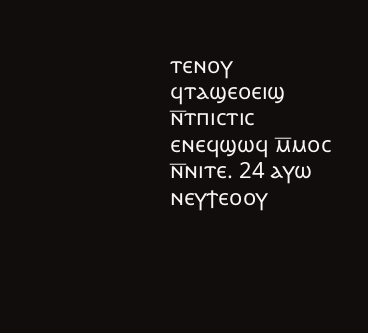ⲧⲉⲛⲟⲩ ϥⲧⲁϣⲉⲟⲉⲓϣ ⲛ̅ⲧⲡⲓⲥⲧⲓⲥ ⲉⲛⲉϥϣⲱϥ ⲙ̅ⲙⲟⲥ ⲛ̅ⲛⲓⲧⲉ. 24 ⲁⲩⲱ ⲛⲉⲩϯⲉⲟⲟⲩ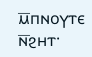ⲙ̅ⲡⲛⲟⲩⲧⲉ ⲛ̅ϩⲏⲧ·